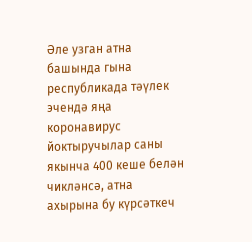Әле узган атна башында гына республикада тәүлек эчендә яңа коронавирус йоктыручылар саны якынча 400 кеше белән чикләнсә, атна ахырына бу күрсәткеч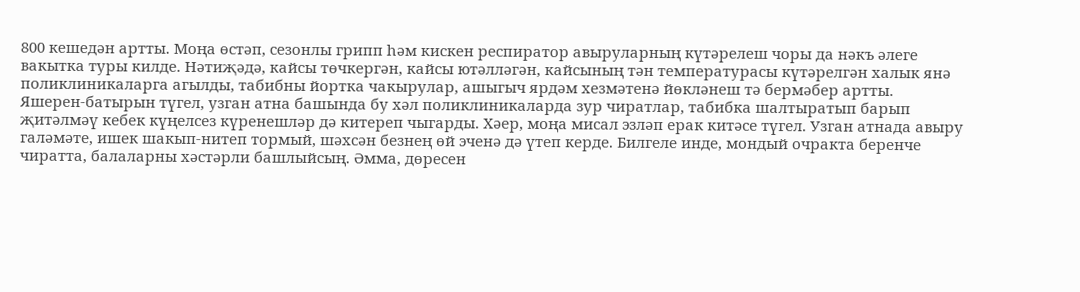800 кешедән артты. Моңа өстәп, сезонлы грипп һәм кискен респиратор авыруларның күтәрелеш чоры да нәкъ әлеге вакытка туры килде. Нәтиҗәдә, кайсы төчкергән, кайсы ютәлләгән, кайсының тән температурасы күтәрелгән халык янә поликлиникаларга агылды, табибны йортка чакырулар, ашыгыч ярдәм хезмәтенә йөкләнеш тә бермәбер артты.
Яшерен-батырын түгел, узган атна башында бу хәл поликлиникаларда зур чиратлар, табибка шалтыратып барып җитәлмәү кебек күңелсез күренешләр дә китереп чыгарды. Хәер, моңа мисал эзләп ерак китәсе түгел. Узган атнада авыру галәмәте, ишек шакып-нитеп тормый, шәхсән безнең өй эченә дә үтеп керде. Билгеле инде, мондый очракта беренче чиратта, балаларны хәстәрли башлыйсың. Әмма, дөресен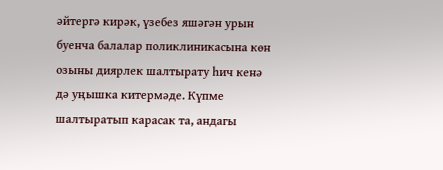әйтергә кирәк, үзебез яшәгән урын буенча балалар поликлиникасына көн озыны диярлек шалтырату һич кенә дә уңышка китермәде. Күпме шалтыратып карасак та, андагы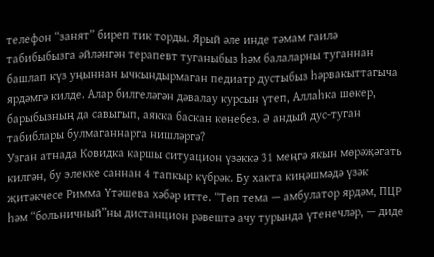телефон “занят” биреп тик торды. Ярый әле инде тәмам гаилә табибыбызга әйләнгән терапевт туганыбыз һәм балаларны туганнан башлап күз уңыннан ычкындырмаган педиатр дустыбыз һәрвакыттагыча ярдәмгә килде. Алар билгеләгән дәвалау курсын үтеп, Аллаһка шөкер, барыбызның да савыгып, аякка баскан көнебез. Ә андый дус-туган табиблары булмаганнарга нишләргә?
Узган атнада Ковидка каршы ситуацион үзәккә 31 меңгә якын мөрәҗәгать килгән, бу элекке саннан 4 тапкыр күбрәк. Бу хакта киңәшмәдә үзәк җитәкчесе Римма Үтәшева хәбәр итте. “Төп тема — амбулатор ярдәм, ПЦР һәм “больничный”ны дистанцион рәвештә ачу турында үтенечләр, — диде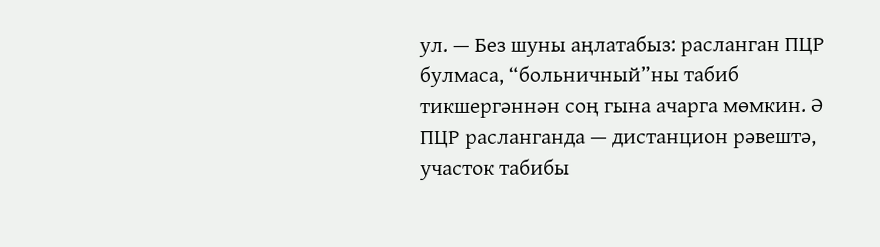ул. — Без шуны аңлатабыз: расланган ПЦР булмаса, “больничный”ны табиб тикшергәннән соң гына ачарга мөмкин. Ә ПЦР расланганда — дистанцион рәвештә, участок табибы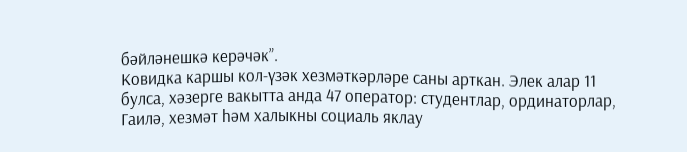бәйләнешкә керәчәк”.
Ковидка каршы кол-үзәк хезмәткәрләре саны арткан. Элек алар 11 булса, хәзерге вакытта анда 47 оператор: студентлар, ординаторлар, Гаилә, хезмәт һәм халыкны социаль яклау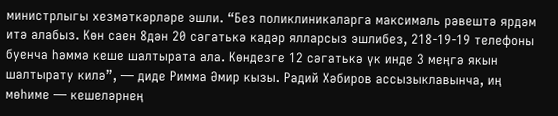министрлыгы хезмәткәрләре эшли. “Без поликлиникаларга максималь рәвештә ярдәм итә алабыз. Көн саен 8дән 20 сәгатькә кадәр ялларсыз эшлибез, 218-19-19 телефоны буенча һәммә кеше шалтырата ала. Көндезге 12 сәгатькә үк инде 3 меңгә якын шалтырату килә”, — диде Римма Әмир кызы. Радий Хәбиров ассызыклавынча, иң мөһиме — кешеләрнең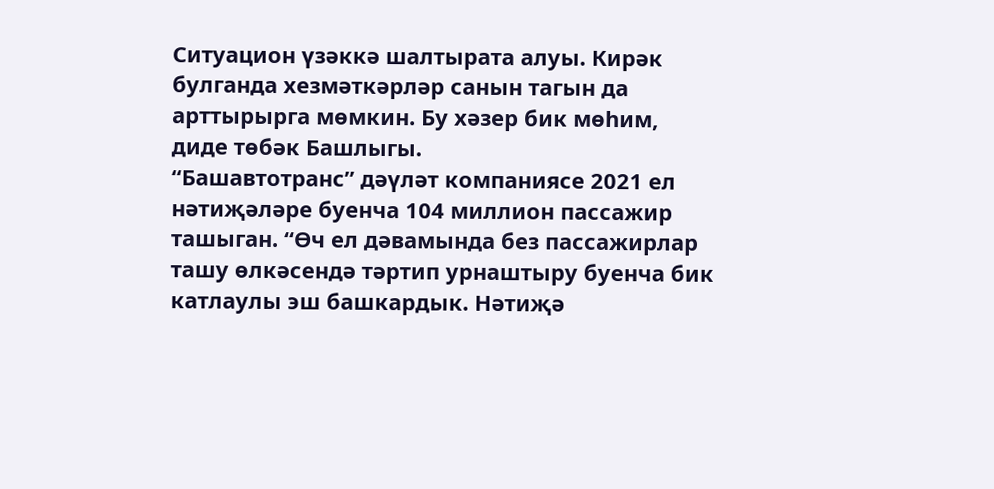Ситуацион үзәккә шалтырата алуы. Кирәк булганда хезмәткәрләр санын тагын да арттырырга мөмкин. Бу хәзер бик мөһим, диде төбәк Башлыгы.
“Башавтотранс” дәүләт компаниясе 2021 ел нәтиҗәләре буенча 104 миллион пассажир ташыган. “Өч ел дәвамында без пассажирлар ташу өлкәсендә тәртип урнаштыру буенча бик катлаулы эш башкардык. Нәтиҗә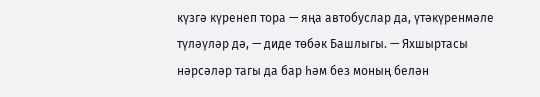күзгә күренеп тора — яңа автобуслар да, үтәкүренмәле түләүләр дә, — диде төбәк Башлыгы. — Яхшыртасы нәрсәләр тагы да бар һәм без моның белән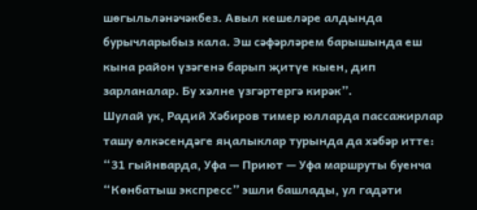шөгыльләнәчәкбез. Авыл кешеләре алдында бурычларыбыз кала. Эш сәфәрләрем барышында еш кына район үзәгенә барып җитүе кыен, дип зарланалар. Бу хәлне үзгәртергә кирәк”.
Шулай ук, Радий Хәбиров тимер юлларда пассажирлар ташу өлкәсендәге яңалыклар турында да хәбәр итте: “31 гыйнварда, Уфа — Приют — Уфа маршруты буенча “Көнбатыш экспресс” эшли башлады, ул гадәти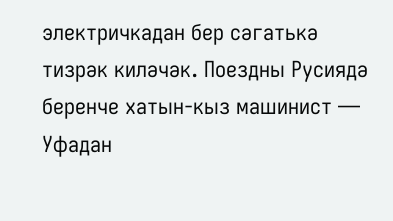электричкадан бер сәгатькә тизрәк киләчәк. Поездны Русиядә беренче хатын-кыз машинист — Уфадан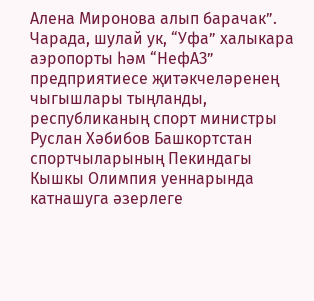Алена Миронова алып барачак”.
Чарада, шулай ук, “Уфа” халыкара аэропорты һәм “НефАЗ” предприятиесе җитәкчеләренең чыгышлары тыңланды, республиканың спорт министры Руслан Хәбибов Башкортстан спортчыларының Пекиндагы Кышкы Олимпия уеннарында катнашуга әзерлеге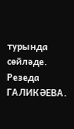турында сөйләде.
Резеда ГАЛИКӘЕВА.